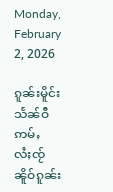Monday, February 2, 2026

ၵူၼ်းမိူင်းသႅၼ်ဝီ ဢမ်ႇလႆႈၸႂ် ၼိူဝ်ၵူၼ်း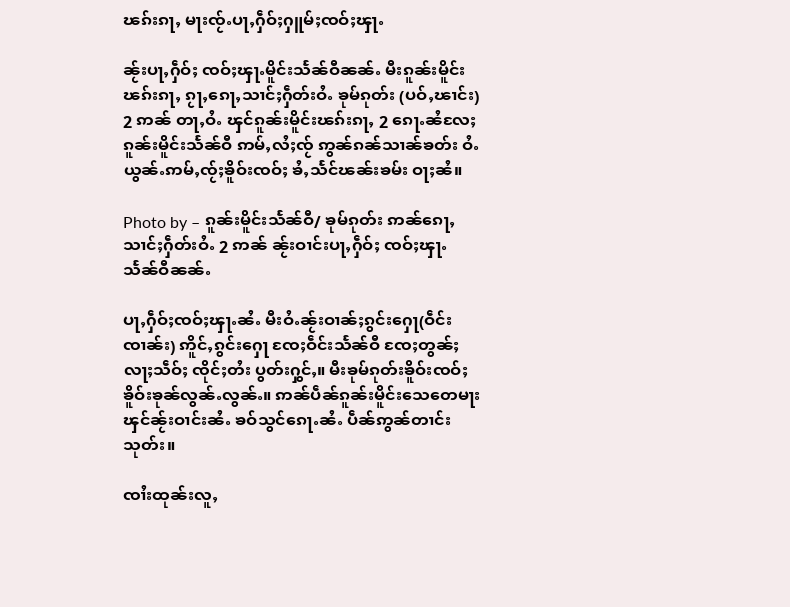ၽၵ်းၵႃႇ မႃးၸႂ်ႉပႃႇႁဵဝ်ႈႁူမ်ႈၸဝ်ႈၾႃႉ

ၼႂ်းပႃႇႁဵဝ်ႈ ၸဝ်ႈၾႃႉမိူင်းသႅၼ်ဝီၼၼ်ႉ မီးၵူၼ်းမိူင်းၽၵ်းၵႃႇ ၵႂႃႇၵေႃႇသၢင်ႈႁဵတ်းဝႆႉ ၶုမ်ၵုတ်း (ပဝ်ႇၽၢင်း) 2 ဢၼ် တႃႇဝႆႉ ၾင်ၵူၼ်းမိူင်းၽၵ်းၵႃႇ 2 ၵေႃႉၼႆလႄႈ ၵူၼ်းမိူင်းသႅၼ်ဝီ ဢမ်ႇလႆႈၸႂ် ဢွၼ်ၵၼ်သၢၼ်ၶတ်း ဝႆႉယွၼ်ႉဢမ်ႇၸႂ်ႈၶိူဝ်းၸဝ်ႈ ၶႆႇသႅင်ၽၼ်းၶမ်း ဝႃႈၼႆ။

Photo by – ၵူၼ်းမိူင်းသႅၼ်ဝီ/ ၶုမ်ၵုတ်း ဢၼ်ၵေႃႇသၢင်ႈႁဵတ်းဝႆႉ 2 ဢၼ် ၼႂ်းဝၢင်းပႃႇႁဵဝ်ႈ ၸဝ်ႈၾႃႉ သႅၼ်ဝီၼၼ်ႉ

ပႃႇႁဵဝ်ႈၸဝ်ႈၾႃႉၼႆႉ မီးဝႆႉၼႂ်းဝၢၼ်ႈၵွင်းႁေႃ(ဝဵင်းၸၢၼ်း) ဢိူင်ႇၵွင်းႁေႃ ၸႄႈဝဵင်းသႅၼ်ဝီ ၸႄႈတွၼ်ႈလႃႈသဵဝ်ႈ ၸိုင်ႈတႆး ပွတ်းႁွင်ႇ။ မီးၶုမ်ၵုတ်းၶိူဝ်းၸဝ်ႈၶိူဝ်းၶုၼ်လွၼ်ႉလွၼ်ႉ။ ဢၼ်ပဵၼ်ၵူၼ်းမိူင်းသေတေမႃးၾင်ၼႂ်းဝၢင်းၼႆႉ ၶဝ်သွင်ၵေႃႉၼႆႉ ပဵၼ်ဢွၼ်တၢင်းသုတ်း။

ၸၢႆးထုၼ်းလူႇ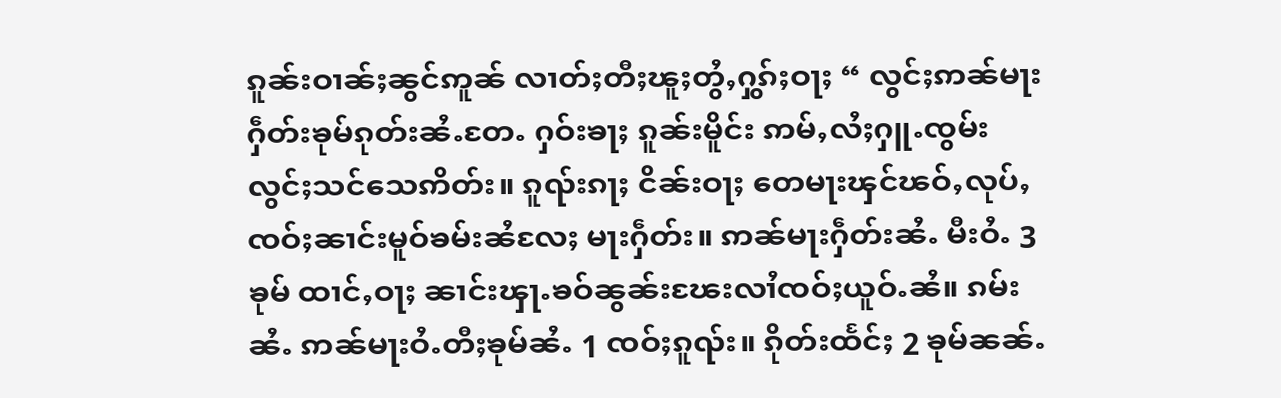ၵူၼ်းဝၢၼ်ႈၼွင်ဢူၼ် လၢတ်ႈတီႈၽူႈတွႆႇႁွၵ်ႈဝႃႈ “ လွင်ႈဢၼ်မႃးႁဵတ်းၶုမ်ၵုတ်းၼႆႉတႄႉ ႁဝ်းၶႃႈ ၵူၼ်းမိူင်း ဢမ်ႇလႆႈႁူႉၸွမ်းလွင်ႈသင်သေဢိတ်း။ ၵူၺ်းၵႃႈ ငိၼ်းဝႃႈ တေမႃးၾင်ၽဝ်ႇလုပ်ႇ ၸဝ်ႈၼၢင်းမူဝ်ၶမ်းၼႆလႄႈ မႃးႁဵတ်း။ ဢၼ်မႃးႁဵတ်းၼႆႉ မီးဝႆႉ 3 ၶုမ် ထၢင်ႇဝႃႈ ၼၢင်းၾႃႉၶဝ်ၼွၼ်းၽႄးလၢႆၸဝ်ႈယူဝ်ႉၼႆ။ ၵမ်းၼႆႉ ဢၼ်မႃးဝႆႉတီႈၶုမ်ၼႆႉ 1 ၸဝ်ႈၵူၺ်း။ ၵိုတ်းထႅင်ႈ 2 ၶုမ်ၼၼ်ႉ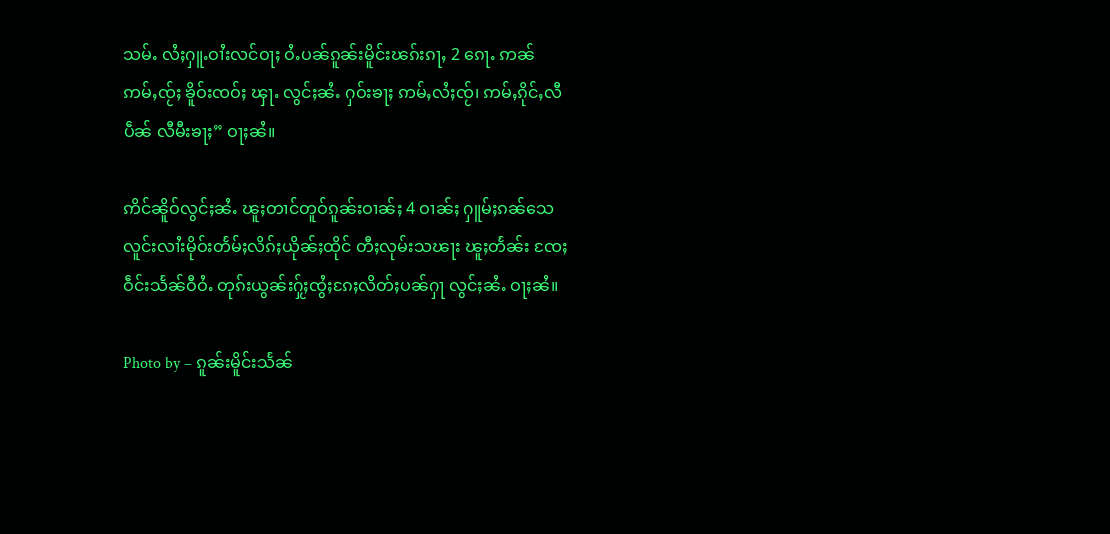သမ်ႉ လႆႈႁူႉဝၢႆးလင်ဝႃႈ ဝႆႉပၼ်ၵူၼ်းမိူင်းၽၵ်းၵႃႇ 2 ၵေႃႉ ဢၼ်ဢမ်ႇၸႂ်ႈ ၶိူဝ်းၸဝ်ႈ ၾႃႉ လွင်ႈၼႆႉ ႁဝ်းၶႃႈ ဢမ်ႇလႆႈၸႂ်၊ ဢမ်ႇၵိုင်ႇလီပဵၼ် လီမီးၶႃႈ” ဝႃႈၼႆ။

ဢိင်ၼိူဝ်လွင်ႈၼႆႉ ၽူႈတၢင်တူဝ်ၵူၼ်းဝၢၼ်ႈ 4 ဝၢၼ်ႈ ႁူမ်ႈၵၼ်သေ လူင်းလၢႆးမိုဝ်းတႅမ်ႈလိၵ်ႈယိုၼ်ႈထိုင် တီႈလုမ်းသၽႃး ၽူႈတႅၼ်း ၸႄႈဝဵင်းသႅၼ်ဝီဝႆႉ တုၵ်းယွၼ်းႁႂ်ႈၸွႆႈၵႄႈလိတ်ႈပၼ်ႁႃ လွင်ႈၼႆႉ ဝႃႈၼႆ။

Photo by – ၵူၼ်းမိူင်းသႅၼ်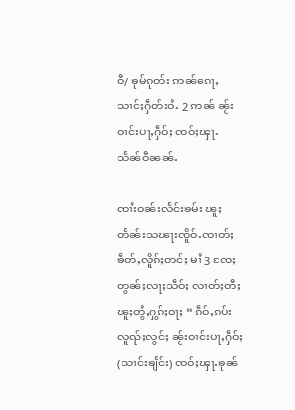ဝီ/ ၶုမ်ၵုတ်း ဢၼ်ၵေႃႇသၢင်ႈႁဵတ်းဝႆႉ 2 ဢၼ် ၼႂ်းဝၢင်းပႃႇႁဵဝ်ႈ ၸဝ်ႈၾႃႉ သႅၼ်ဝီၼၼ်ႉ

ၸၢႆးဝၼ်းလႅင်းၶမ်း ၽူႈတႅၼ်းသၽႃးၸိူဝ်ႉၸၢတ်ႈ ၶဵတ်ႇလိူၵ်ႈတင်ႈ မၢႆ 3 ၸႄႈတွၼ်ႈလႃႈသဵဝ်ႈ လၢတ်ႈတီႈၽူႈတွႆႇႁွၵ်ႈဝႃႈ “ ၵဵဝ်ႇၵပ်းလူၺ်ႈလွင်ႈ ၼႂ်းဝၢင်းပႃႇႁဵဝ်ႈ(သၢင်းၶျႅင်း) ၸဝ်ႈၾႃႉၶုၼ်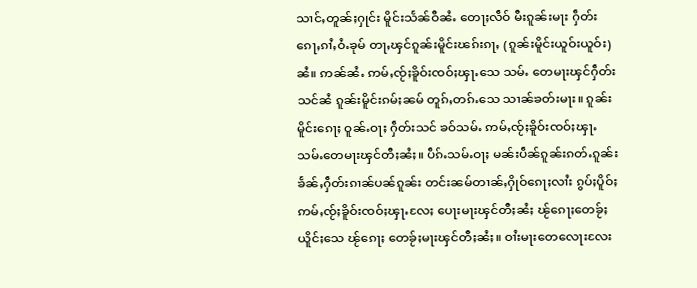သၢင်ႇတူၼ်ႈႁုင်း မိူင်းသႅၼ်ဝီၼႆႉ တေႃႈလဵဝ် မီးၵူၼ်းမႃး ႁဵတ်းၵေႃႇၵၢႆႇဝႆႉၶုမ် တႃႇၾင်ၵူၼ်းမိူင်းၽၵ်းၵႃႇ (ၵူၼ်းမိူင်းယူဝ်းယူဝ်း) ၼႆ။ ဢၼ်ၼႆႉ ဢမ်ႇၸႂ်ႈၶိူဝ်းၸဝ်ႈၾႃႉသေ သမ်ႉ တေမႃးၾင်ႁဵတ်းသင်ၼႆ ၵူၼ်းမိူင်းၵမ်ႈၼမ် တူၵ်ႇတၵ်ႉသေ သၢၼ်ၶတ်းမႃး။ ၵူၼ်းမိူင်းၵေႃႈ ဝူၼ်ႉဝႃႈ ႁဵတ်းသင် ၶဝ်သမ်ႉ ဢမ်ႇၸႂ်ႈၶိူဝ်းၸဝ်ႈၾႃႉ သမ်ႉတေမႃးၾင်တီႈၼႆႈ။ ပဵၵ်ႉသမ်ႉဝႃႈ မၼ်းပဵၼ်ၵူၼ်းၵတ်ႉၵူၼ်း ၶႅၼ်ႇႁဵတ်းၵၢၼ်ပၼ်ၵူၼ်း တင်းၼမ်တၢၼ်ႇႁိုဝ်ၵေႃႈလၢႆး ၵွပ်ႈပိူဝ်ႈဢမ်ႇၸႂ်ႈၶိူဝ်းၸဝ်ႈၾႃႉလႄႈ ပေႃးမႃးၾင်တီႈၼႆႈ ၽႂ်ၵေႃႈတေၶႂ်ႈယိူင်ႈသေ ၽႂ်ၵေႃႈ တေၶႂ်ႈမႃးၾင်တီႈၼႆႈ။ ဝၢႆးမႃးတေလေႃးလႄး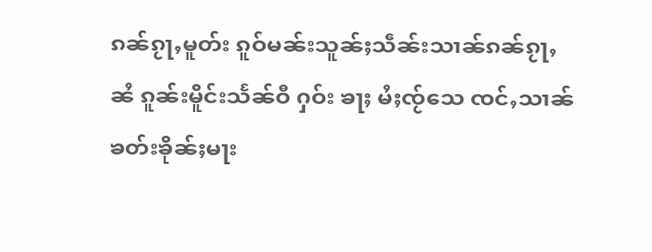ၵၼ်ၵႂႃႇမူတ်း ၵူဝ်မၼ်းသူၼ်ႈသဵၼ်းသၢၼ်ၵၼ်ၵႂႃႇၼႆ ၵူၼ်းမိူင်းသႅၼ်ဝီ ႁဝ်း ၶႃႈ မႆႈၸႂ်သေ ၸင်ႇသၢၼ်ၶတ်းၶိုၼ်ႈမႃး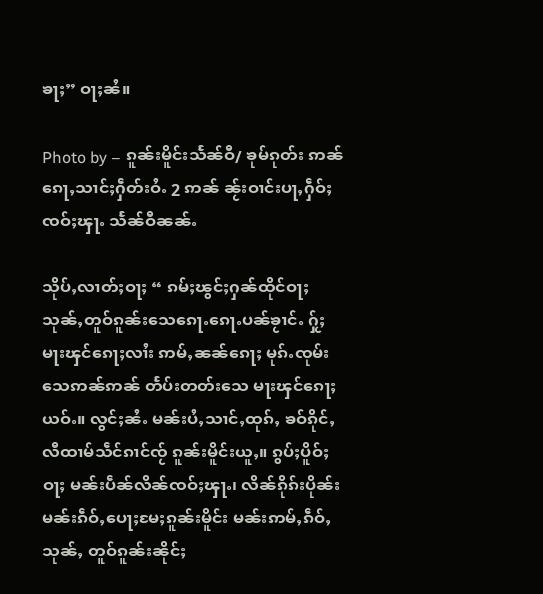ၶႃႈ” ဝႃႈၼႆ။

Photo by – ၵူၼ်းမိူင်းသႅၼ်ဝီ/ ၶုမ်ၵုတ်း ဢၼ်ၵေႃႇသၢင်ႈႁဵတ်းဝႆႉ 2 ဢၼ် ၼႂ်းဝၢင်းပႃႇႁဵဝ်ႈ ၸဝ်ႈၾႃႉ သႅၼ်ဝီၼၼ်ႉ

သိုပ်ႇလၢတ်ႈဝႃႈ “ ၵမ်ႈၽွင်ႈႁၼ်ထိုင်ဝႃႈ သုၼ်ႇတူဝ်ၵူၼ်းသေၵေႃႉၵေႃႉပၼ်ၶႂၢင်ႉ ႁႂ်ႈမႃးၾင်ၵေႃႈလၢႆး ဢမ်ႇၼၼ်ၵေႃႈ မုၵ်ႉၸုမ်းသေဢၼ်ဢၼ် တႅပ်းတတ်းသေ မႃးၾင်ၵေႃႈယဝ်ႉ။ လွင်ႈၼႆႉ မၼ်းပႆႇသၢင်ႇထုၵ်ႇ ၶဝ်ၵိုင်ႇလီထၢမ်သဵင်ၵၢင်ၸႂ် ၵူၼ်းမိူင်းယူႇ။ ၵွပ်ႈပိူဝ်ႈဝႃႈ မၼ်းပဵၼ်လိၼ်ၸဝ်ႈၾႃႉ၊ လိၼ်ၵိုၵ်းပိုၼ်းမၼ်းၵဵဝ်ႇပေႃႈမႄႈၵူၼ်းမိူင်း မၼ်းဢမ်ႇၵဵဝ်ႇ သုၼ်ႇ တူဝ်ၵူၼ်းၼိုင်ႈ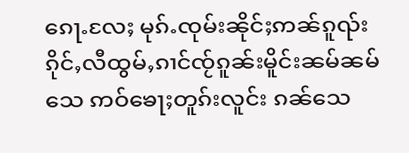ၵေႃႉလႄႈ မုၵ်ႉၸုမ်းၼိုင်ႈဢၼ်ၵူၺ်း ၵိုင်ႇလီထွမ်ႇၵၢင်ၸႂ်ၵူၼ်းမိူင်းၼမ်ၼမ်သေ ဢဝ်ၶေႃႈတူၵ်းလူင်း ၵၼ်သေ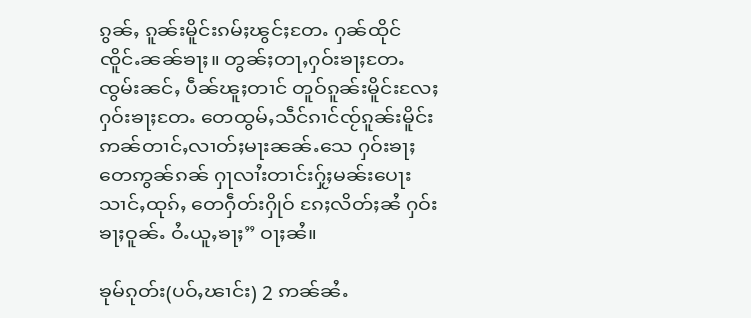ၵွၼ်ႇ ၵူၼ်းမိူင်းၵမ်ႈၽွင်ႈတႄႉ ႁၼ်ထိုင်ၸိူင်ႉၼၼ်ၶႃႈ။ တွၼ်ႈတႃႇႁဝ်းၶႃႈတႄႉ ၸွမ်းၼင်ႇ ပဵၼ်ၽူႈတၢင် တူဝ်ၵူၼ်းမိူင်းလႄႈ ႁဝ်းၶႃႈတႄႉ တေထွမ်ႇသဵင်ၵၢင်ၸႂ်ၵူၼ်းမိူင်း ဢၼ်တၢင်ႇလၢတ်ႈမႃးၼၼ်ႉသေ ႁဝ်းၶႃႈ တေဢွၼ်ၵၼ် ႁႃလၢႆးတၢင်းႁႂ်ႈမၼ်းပေႃးသၢင်ႇထုၵ်ႇ တေႁဵတ်းႁိုဝ် ၵႄႈလိတ်ႈၼႆ ႁဝ်းၶႃႈဝူၼ်ႉ ဝႆႉယူႇၶႃႈ” ဝႃႈၼႆ။

ၶုမ်ၵုတ်း(ပဝ်ႇၽၢင်း) 2 ဢၼ်ၼႆႉ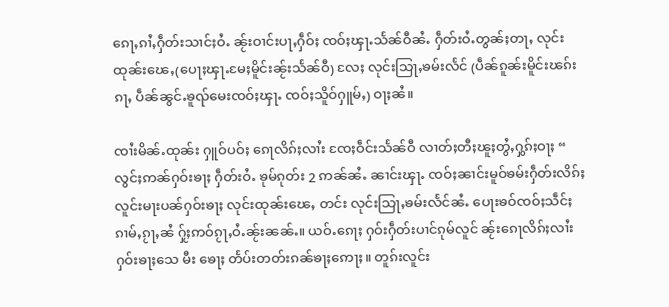ၵေႃႇၵၢႆႇႁဵတ်းသၢင်ႈဝႆႉ ၼႂ်းဝၢင်းပႃႇႁဵဝ်ႈ ၸဝ်ႈၾႃႉသႅၼ်ဝီၼႆႉ ႁဵတ်းဝႆႉတွၼ်ႈတႃႇ လုင်း ထုၼ်းၽေႇ(ပေႃႈၾႃႉမႄႈမိူင်းၼႂ်းသႅၼ်ဝီ) လႄႈ လုင်းသြႃႇၶမ်းလႅင် (ပဵၼ်ၵူၼ်းမိူင်းၽၵ်းၵႃႇ ပဵၼ်ၼွင်ႉၶူၺ်မေးၸဝ်ႈၾႃႉ ၸဝ်ႈသိူဝ်ႁူမ်ႇ) ဝႃႈၼႆ။

ၸၢႆးမိၼ်ႉထုၼ်း ႁူဝ်ပဝ်ႈ ၵေႃလိၵ်ႈလၢႆး ၸႄႈဝဵင်းသႅၼ်ဝီ လၢတ်ႈတီႈၽူႈတွႆႇႁွၵ်ႈဝႃႈ “ လွင်ႈဢၼ်ႁဝ်းၶႃႈ ႁဵတ်းဝႆႉ ၶုမ်ၵုတ်း 2 ဢၼ်ၼႆႉ ၼၢင်းၾႃႉ ၸဝ်ႈၼၢင်းမူဝ်ၶမ်းႁဵတ်းလိၵ်ႈလူင်းမႃးပၼ်ႁဝ်းၶႃႈ လုင်းထုၼ်းၽေႇ တင်း လုင်းသြႃႇၶမ်းလႅင်ၼႆႉ ပေႃးၶဝ်ၸဝ်ႈသဵင်ႈၵၢမ်ႇၵႂႃႇၼႆ ႁႂ်ႈဢဝ်ၵႂႃႇဝႆႉၼႂ်းၼၼ်ႉ။ ယဝ်ႉၵေႃႈ ႁဝ်းႁဵတ်းပၢင်ၵုမ်လူင် ၼႂ်းၵေႃလိၵ်ႈလၢႆးႁဝ်းၶႃႈသေ မီး ၶေႃႈ တႅပ်းတတ်းၵၼ်ၶႃႈဢေႃႈ။ တူၵ်းလူင်း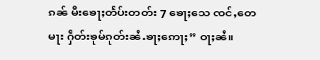ၵၼ် မီးၶေႃႈတႅပ်းတတ်း 7 ၶေႃႈသေ ၸင်ႇတေမႃး ႁဵတ်းၶုမ်ၵုတ်းၼႆႉၶႃႈဢေႃႈ” ဝႃႈၼႆ။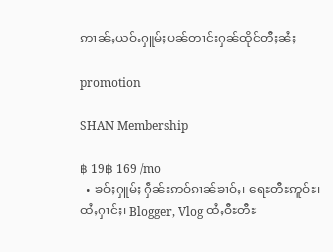ဢၢၼ်ႇယဝ်ႉႁူမ်ႈပၼ်တၢင်းႁၼ်ထိုင်တီႈၼႆႈ

promotion

SHAN Membership

฿ 19฿ 169 /mo
  • ၶဝ်ႈႁူမ်ႈ ႁဵၼ်းဢဝ်ၵၢၼ်ၶၢဝ်ႇ၊ ရေႊတီႊဢူဝ်ႊ၊ ထႆႇႁၢင်ႈ၊ Blogger, Vlog ထႆႇဝီႊတီႊ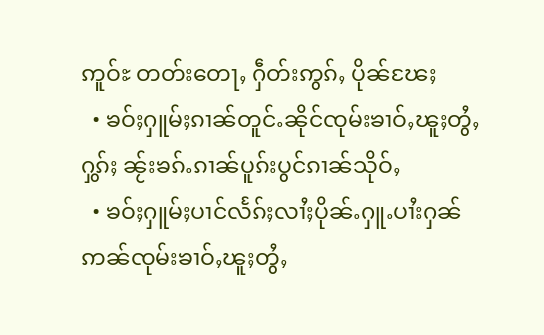ဢူဝ်ႊ တတ်းတေႃႇ ႁဵတ်းဢွၵ်ႇ ပိုၼ်ၽႄႈ
  • ၶဝ်ႈႁူမ်ႈၵၢၼ်တူင်ႉၼိုင်ၸုမ်းၶၢဝ်ႇၽူႈတွႆႇႁွၵ်ႈ ၼႂ်းၶၵ်ႉၵၢၼ်ပူၵ်းပွင်ၵၢၼ်သိုဝ်ႇ
  • ၶဝ်ႈႁူမ်ႈပၢင်လႅၵ်ႈလၢႆႈပိုၼ်ႉႁူႉပၢႆးႁၼ် ဢၼ်ၸုမ်းၶၢဝ်ႇၽူႈတွႆႇ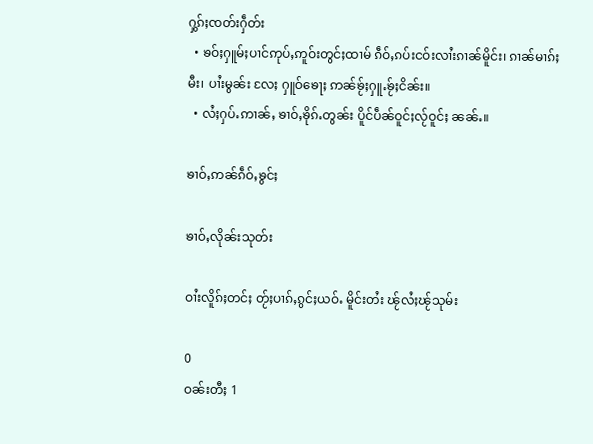ႁွၵ်ႈၸတ်းႁဵတ်း
  • ၶဝ်ႈႁူမ်ႈပၢင်ဢုပ်ႇဢူဝ်းတွင်ႈထၢမ် ၵဵဝ်ႇၵပ်းငဝ်းလၢႆးၵၢၼ်မိူင်း၊ ၵၢၼ်မၢၵ်ႈမီး၊ ပၢႆးမွၼ်း လႄႈ ႁူဝ်ၶေႃႈ ဢၼ်ၶႂ်ႈႁူႉၶႂ်ႈငိၼ်း။
  • လႆႈႁပ်ႉဢၢၼ်ႇ ၶၢဝ်ႇၶိုၵ်ႉတွၼ်း ပိူင်ပဵၼ်ဝူင်ႈလႂ်ဝူင်ႈ ၼၼ်ႉ။

ၶၢဝ်ႇဢၼ်ၵဵဝ်ႇၶွင်ႈ

ၶၢဝ်ႇလိုၼ်းသုတ်း

ဝၢႆးလိူၵ်ႈတင်ႈ တႂ်ႈပၢၵ်ႇၵွင်ႈယဝ်ႉ မိူင်းတႆး ၽႂ်လႆႈၽႂ်သုမ်း

0
ဝၼ်းတီႈ 1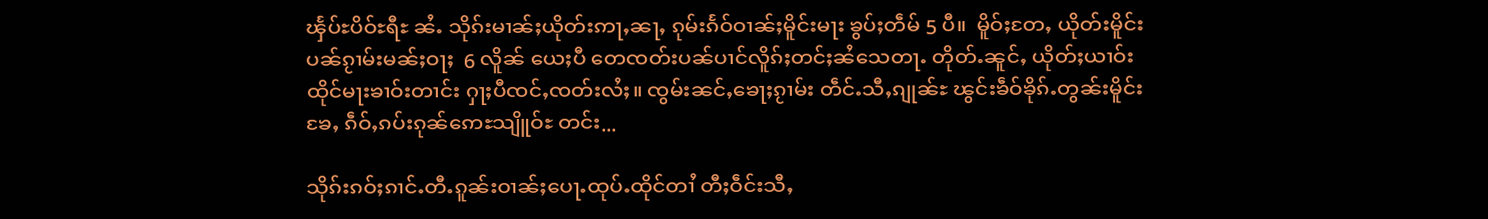ၾႅပ်ႊပိဝ်ႊရီႊ ၼႆႉ သိုၵ်းမၢၼ်ႈယိုတ်းဢႃႇၼႃႇ ၵုမ်းၵႅဝ်ဝၢၼ်ႈမိူင်းမႃး ၶွပ်ႈတဵမ် 5 ပီ။  မိူဝ်ႈတႄႇ ယိုတ်းမိူင်း ပၼ်ၵႂၢမ်းမၼ်ႈဝႃႈ  6 လိူၼ် ယေႈပီ တေၸတ်းပၼ်ပၢင်လိူၵ်ႈတင်ႈၼႆသေတႃႉ တိုတ်ႉၼူင်ႇ ယိုတ်ႈယၢဝ်း ထိုင်မႃးၶၢဝ်းတၢင်း ႁႃႈပီၸင်ႇၸတ်းလႆႈ။ ၸွမ်းၼင်ႇၶေႃႈၵႂၢမ်း တဵင်ႉသီႇၵျုၼ်ႊ ၽွင်းၶဵဝ်ၶိုၵ်ႉတွၼ်းမိူင်းၶႄႇ ၵဵဝ်ႇၵပ်းၵုၼ်ဢေႊသျိူဝ်ႊ တင်း...

သိုၵ်းၵဝ်ႈၵၢင်ႉတီႉၵူၼ်းဝၢၼ်ႈပေႃႉထုပ်ႉထိုင်တၢႆ တီႈဝဵင်းသီႇ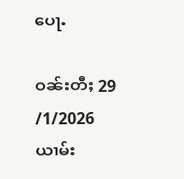ပေႃႉ

ဝၼ်းတီႈ 29 /1/2026 ယၢမ်း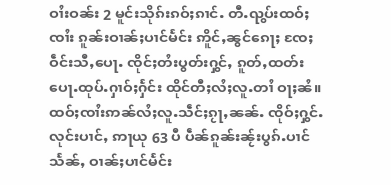ဝၢႆးဝၼ်း 2 မူင်းသိုၵ်းၵဝ်ႈၵၢင်ႉ တီႉၺွပ်းထဝ်ႈၸၢႆး ၵူၼ်းဝၢၼ်ႈပၢင်မႅင်း ဢိူင်ႇၼွင်ၵေႃႈ ၸႄႈဝဵင်းသီႇပေႃႉ ၸိုင်ႈတႆးပွတ်းႁွင်ႇ ၵူတ်ႇထတ်းပေႃႉထုပ်ႉႁၢဝ်ႈႁႅင်း ထိုင်တီႈလႆႈလူႉတၢႆ ဝႃႈၼႆ။  ထဝ်ႈၸၢႆးဢၼ်လႆႈလူႉသဵင်ႈၵႂႃႇၼၼ်ႉ ၸိုဝ်ႈႁွင်ႉလုင်းပၢင်ႇ ဢႃယု 63 ပီ ပဵၼ်ၵူၼ်းၼႂ်းပွၵ်ႉပၢင်သႅၼ်ႇ ဝၢၼ်ႈပၢင်မႅင်း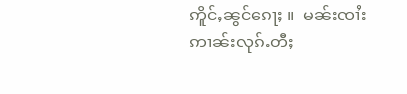ဢိူင်ႇၼွင်ၵေႃႈ ။  မၼ်းၸၢႆး ဢၢၼ်းလုၵ်ႉတီႈ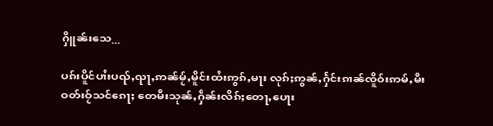ႁိူၼ်းသေ...

ပၵ်းပိူင်ပၢႆးပၺ်ႇၺႃႇဢၼ်မႂ်ႇမိူင်းထႆးဢွၵ်ႇမႃး လုၵ်ႈဢွၼ်ႇႁႅင်းၵၢၼ်ၸိူဝ်းဢမ်ႇမီးဝတ်းဝႂ်သင်ၵေႃႈ တေမီးသုၼ်ႇႁဵၼ်းလိၵ်ႈတေႃႇပေႃး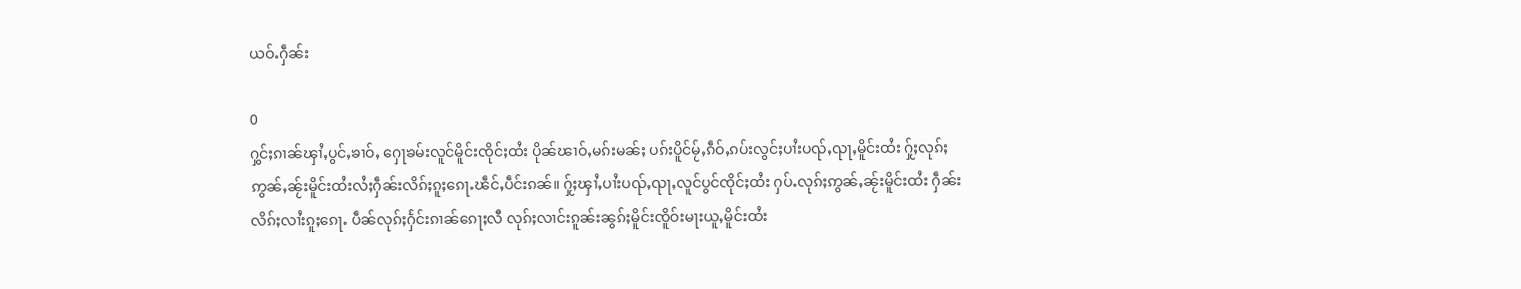ယဝ်ႉႁဵၼ်း

0
ႁွင်ႈၵၢၼ်ၾၢႆႇပွင်ႇၶၢဝ်ႇ ႁေႃၶမ်းလူင်မိူင်းၸိုင်ႈထႆး ပိုၼ်ၽၢဝ်ႇမၵ်းမၼ်ႈ ပၵ်းပိူင်မႂ်ႇၵဵဝ်ႇၵပ်းလွင်ႈပၢႆးပၺ်ႇၺႃႇမိူင်းထႆး ႁႂ်ႈလုၵ်ႈဢွၼ်ႇၼႂ်းမိူင်းထႆးလႆႈႁဵၼ်းလိၵ်ႈၵူႈၵေႃႉၽဵင်ႇပဵင်းၵၼ်။ ႁႂ်ႈၾၢႆႇပၢႆးပၺ်ႇၺႃႇလူင်ပွင်ၸိုင်ႈထႆး ႁပ်ႉလုၵ်ႈဢွၼ်ႇၼႂ်းမိူင်းထႆး ႁဵၼ်းလိၵ်ႈလၢႆးၵူႈၵေႃႉ ပဵၼ်လုၵ်ႈႁႅင်းၵၢၼ်ၵေႃႈလီ လုၵ်ႈလၢင်းၵူၼ်းၼွၵ်ႈမိူင်းၸိူဝ်းမႃးယူႇမိူင်းထႆး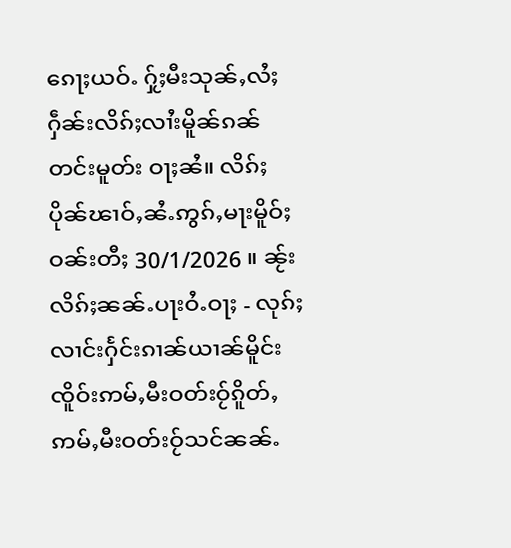ၵေႃႈယဝ်ႉ ႁႂ်ႈမီးသုၼ်ႇလႆႈႁဵၼ်းလိၵ်ႈလၢႆးမိူၼ်ၵၼ်တင်းမူတ်း ဝႃႈၼႆ။ လိၵ်ႈပိုၼ်ၽၢဝ်ႇၼႆႉဢွၵ်ႇမႃးမိူဝ်ႈ ဝၼ်းတီႈ 30/1/2026 ။ ၼႂ်းလိၵ်ႈၼၼ်ႉပႃးဝႆႉဝႃႈ - လုၵ်ႈလၢင်းႁႅင်းၵၢၼ်ယၢၼ်မိူင်း ၸိူဝ်းဢမ်ႇမီးဝတ်းဝႂ်ၵိူတ်ႇ ဢမ်ႇမီးဝတ်းဝႂ်သင်ၼၼ်ႉ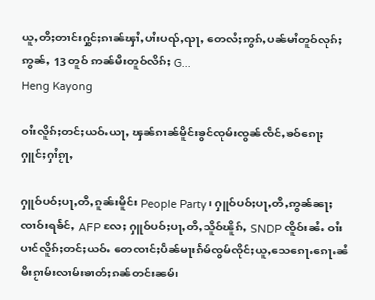ယူႇတီႈတၢင်းႁွင်ႈၵၢၼ်ၾၢႆႇပၢႆးပၺ်ႇၺႃႇ တေလႆႈဢွၵ်ႇပၼ်မၢႆတူဝ်လုၵ်ႈဢွၼ်ႇ 13 တူဝ် ဢၼ်မီးတူဝ်လိၵ်ႈ G...
Heng Kayong

ဝၢႆးလိူၵ်ႈတင်ႈယဝ်ႉယႃႇ ၾၼ်ၵၢၼ်မိူင်းၶွင်ၸုမ်းၸွၼ်ၸဵင်ႇၶဝ်ၵေႃႈ ႁူင်ႈႁၢႆၵႂႃႇ

ႁူဝ်ပဝ်ႈပႃႇတီႇၵူၼ်းမိူင်း People Party၊ ႁူဝ်ပဝ်ႈပႃႇတီႇဢွၼ်ၼႃႈၸၢဝ်းရၶႅင်ႇ AFP လႄႈ ႁူဝ်ပဝ်ႈပႃႇတီႇသိူဝ်ၽိူၵ်ႇ SNDP ၸိူဝ်းၼႆႉ ဝၢႆးပၢင်လိူၵ်ႈတင်ႈယဝ်ႉ တေၸၢင်ႈပဵၼ်မႃးၵႅမ်ၸွမ်ၸိုင်ႈယူႇသေၵေႃႉၵေႃႉၼႆ မီးၵႂၢမ်းလၢမ်းၶၢတ်ႈၵၼ်တင်းၼမ်၊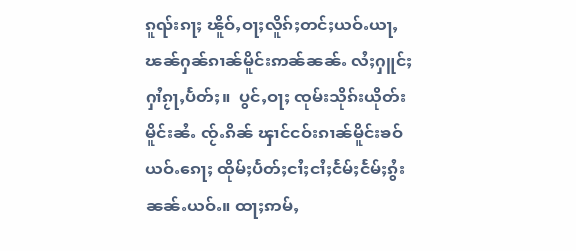ၵူၺ်းၵႃႈ ၽိူဝ်ႇဝႃႈလိူၵ်ႈတင်ႈယဝ်ႉယႃႇ  ၽၼ်ႁၼ်ၵၢၼ်မိူင်းဢၼ်ၼၼ်ႉ လႆႈႁူင်ႈႁၢႆၵႂႃႇပႅတ်ႈ။  ပွင်ႇဝႃႈ ၸုမ်းသိုၵ်းယိုတ်းမိူင်းၼႆႉ ၸႂ်ႉၵိၼ် ၾၢင်ငဝ်းၵၢၼ်မိူင်းၶဝ်ယဝ်ႉၵေႃႈ ထိုမ်ႈပႅတ်ႈငၢႆႈငၢႆႈငႅမ်ႈငႅမ်ႈၵွႆးၼၼ်ႉယဝ်ႉ။ ထႃႈဢမ်ႇ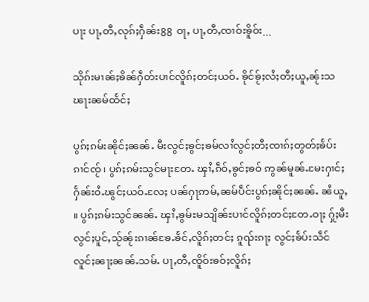ပႃး ပႃႇတီႇလုၵ်ႈႁဵၼ်း88 ဝႃႇ ပႃႇတီႇၸၢဝ်းၶိူဝ်း...

သိုၵ်းမၢၼ်ႈၶိၼ်ႁဵတ်းပၢင်လိူၵ်ႈတင်ႈယဝ်ႉ ၶိုင်ၶႂ်ႈလႆႈတီႈယူႇၼႂ်းသၽႃးၼမ်ထႅင်ႈ

ပွၵ်ႈၵမ်းၼိုင်ႈၼၼ်ႉ မီးလွင်ႈၶွင်ႈၶမ်လၢႆလွင်ႈတီႈၸၢၵ်ႈတွတ်ႈၶႅပ်းၵၢင်ၸႂ် ၊ ပွၵ်ႈၵမ်းသွင်မႃးတႄႉ ၾၢႆႇၵဵဝ်ႇၶွင်ႈၶဝ် ဢွၼ်မူၼ်ႉမႄးႁၢင်ႈႁႅၼ်းဝႆႉၽွင်ႈယဝ်ႉလႄႈ ပၼ်ႁႃဢမ်ႇၼမ်ပဵင်းပွၵ်ႈၼိုင်ႈၼၼ်ႉ ၼႆယူႇ ။ ပွၵ်ႈၵမ်းသွင်ၼၼ်ႉ ၾၢႆႇၶွမ်ႊမသျိၼ်ႊပၢင်လိူၵ်ႈတင်ႈတႄႉဝႃႈ ႁႂ်ႈမီးလွင်ႈပူင်ႇသႂ်ၼႂ်းၵၢၼ်ၶႄႉၶႅင်ႇလိူၵ်ႈတင်ႈ ၵူၺ်းၵႃႈ လွင်ႈၶႅပ်းသဵင်လူင်ႈၼႃႈၼၼ်ႉသမ်ႉ ပႃႇတီႇၸိူဝ်းၶဝ်ႈလိူၵ်ႈ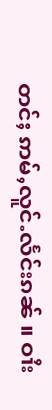တင်ႈ ဢမ်ႇလူင်ႉလႅင်းၵၼ် ။ ဝၢႆး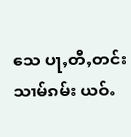သေ ပႃႇတီႇတင်းသၢမ်ၵမ်း ယဝ်ႉ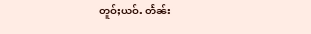တူဝ်ႈယဝ်ႉ တႅၼ်း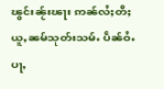ၽွင်းၼႂ်းၽႃး ဢၼ်လႆႈတီႈယူႇၼမ်သုတ်းသမ်ႉ ပဵၼ်ဝႆႉ ပႃႇ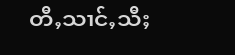တီႇသၢင်ႇသီႈ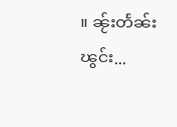။ ၼႂ်းတႅၼ်းၽွင်း...